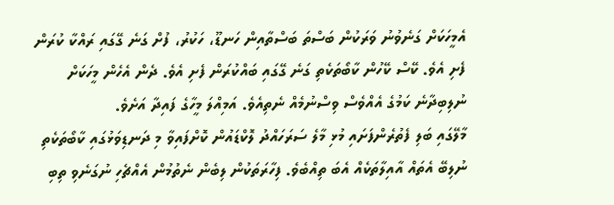އެމީހަކަށް ގަނެވުނު ވަރަކުން ބަސްތަ ބަސްތާއިން ހަނޑޫ، ހަކުރު، ފުށް ގަނެ ގޭގައި ރައްކާ ކުރަން ފެށި އެވެ. ކޭސް ކޭހުން ކާބޯތަކެތި ގަނެ ގޭގައި ބައްކުރަން ފެށި އެވެ. ދެން އެހެން މީހަކަށް ނުލިބިދާނެ ކަމުގެ އެއްވެސް ވިސްނުމެއް ނެތިއެވެ. އަމިއްލަ މީހާގެ ފައިދާ އަށެވެ.
މާލޭގައި ބަލި ފެތުރެންފަށައި މުޅި މާލެ ސަރަހައްދު ލޮކްޑައުން ކޮށްފައިވާ މި ދަނޑިވަޅުގައި ކާބޯތަކެތި ނުލިބޭ އެތައް އާއިލާތަކެއް އެބަ ތިއްބެވެ. ފިހާރަތަކުން ލިބެން ނެތުމުން އެއްޗެހި ނުގަނެވި ތިބި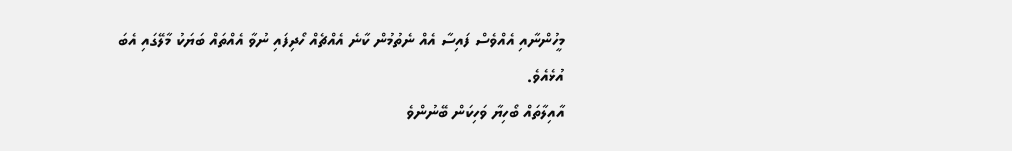މީހުންނާއި އެއްވެސް ފައިސާ އެއް ނެތުމުން ކާނެ އެއްޗެއް ހޯދިފައި ނުވާ އެއްތައް ބަޔަކު މާލޭގައި އެބަ އުޅެއެވެ.
އާއިލާތައް ބޯހިޔާ ވަހިކަން ބޭނުންވެ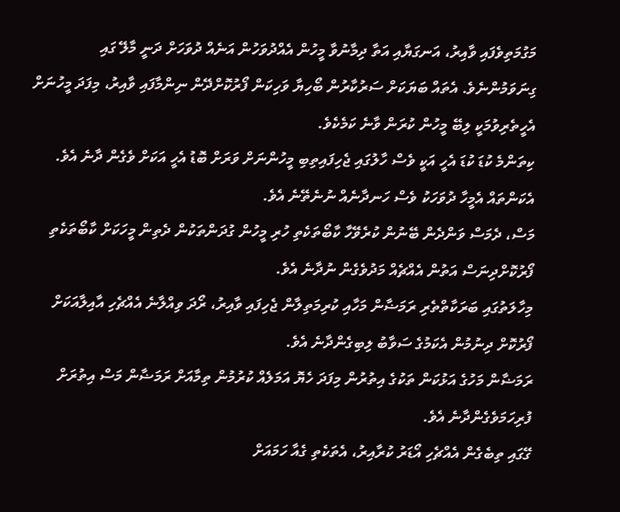މަގުމަތިވެފައި ވާއިރު، އަނގަޔާއި އަތާ ދިމާނުވާ މީހުން އެއްދުވަހުން އަނެއް ދުވަހަށް ދަނީ މާލޭ ގައި ގިނަވަމުންނެވެ. އެތައް ބަޔަކަށް ސަރުކާރުން ބޯހިޔާ ވަހިކަން ފޯރުކޮށްދޭން ނިންމާފައި ވާއިރު، މިފަދަ މީހުނަށް އެހީތެރިވުމަކީ ލިބޭ މީހުން ކުރަން ވާނެ ކަމެކެވެ.
ކިތަންމެ ކުޑަ ކުޑަ އެހީ އަކީ ވެސް ހާލުގައި ޖެހިފައިތިބި މީހުންނަށް ވަރަށް ބޮޑު އެހީ އަކަށް ވެގެން ދާނެ އެވެ. އެކަންތައް އެމީހާ ދުވަހަކު ވެސް ހަނދާނެއް ނުނެތޭނެ އެވެ.
މަސް، ދެމަސް ވަންދެން ބޭނުން ކުރެވޭހާ ކާބޯތަކެތި ހުރި މީހުން ގުދަންތަކުން ދެތިން މީހަކަށް ކާބޯތަކެތި ފޯރުކޮށްދިނަސް އަތުން އެއްޗެއް މަދުވެގެން ނުދާނެ އެވެ.
މިހާލަތުގައި ބަރަކާތްތެރި ރަމަޟާން މަހާއި ކުރިމަތިލާން ޖެހިފައި ވާއިރު، ރޯދަ ވިއްލާނެ އެއްޗެހި އާއިލާއަކަށް ފޯރުކޮށް ދިނުމުން އެކަމުގެ ސަވާބު ލިބިގެންދާނެ އެވެ.
ރަމަޟާން މަހުގެ އަޅުކަން ތަކުގެ އިތުރުން މިފަދަ ހެޔޮ އަމަލެއް ކުރުމުން ތިމާއަށް ރަމަޟާން މަސް އިތުރަށް ފުރިހަމަވެގެންދާނެ އެވެ.
ގޭގައި ތިބެގެން އެއްޗެހި އޯޑަރު ކުރާއިރު، އެތަކެތި ގެއާ ހަމައަށް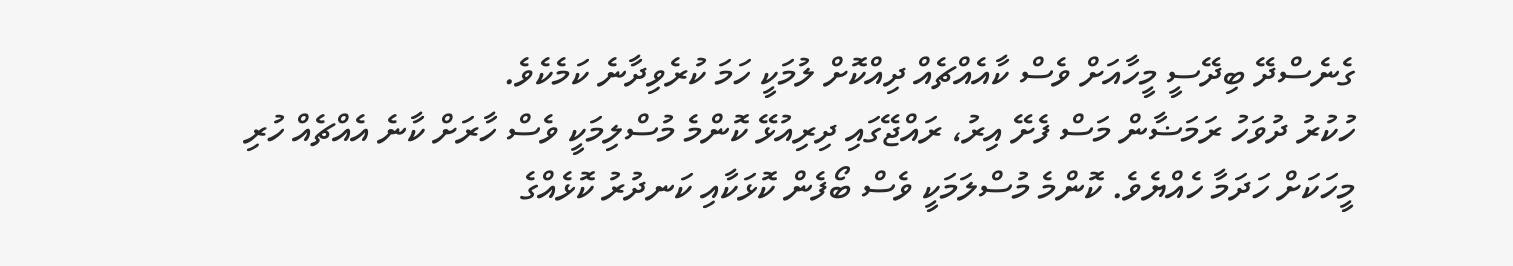ގެނެސްދޭ ބިދޭސީ މީހާއަށް ވެސް ކާއެއްޗެއް ދިއްކޮށް ލުމަކީ ހަމަ ކުރެވިދާނެ ކަމެކެވެ.
ހުކުރު ދުވަހު ރަމަޟާން މަސް ފެށޭ އިރު، ރައްޖޭގައި ދިރިއުޅޭ ކޮންމެ މުސްލިމަކީ ވެސް ހާރަށް ކާނެ އެއްޗެއް ހުރި މީހަކަށް ހަދަމާ ހެއްޔެވެ. ކޮންމެ މުސްލަމަކީ ވެސް ބޯފެން ކޮޅަކާއި ކަނދުރު ކޮޅެއްގެ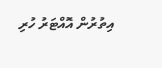އިތުރުން އޮއްޓަރު ހުރި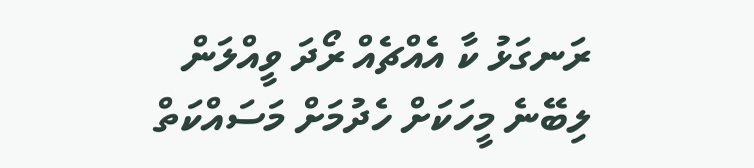ރަނގަޅު ކާ އެއްޗެއް ރޯދަ ވީއްލަން ލިބޭނެ މީހަކަށް ހެދުމަށް މަސައްކަތް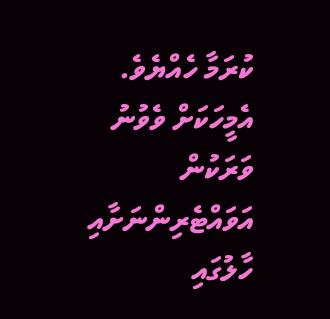ކުރަމާ ހެއްޔެވެ.
އެމީހަކަށް ވެވުނު ވަރަކުން އަވައްޓެރިންނަށާއި ހާލުގައި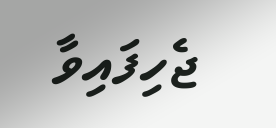ޖެހިފައިވާ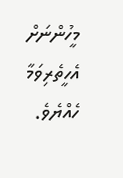މީހުންނަށް އެހީތެރިވަމާ ހެއްޔެވެ.